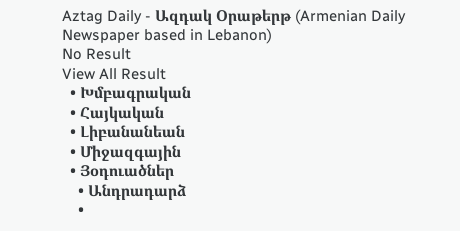Aztag Daily - Ազդակ Օրաթերթ (Armenian Daily Newspaper based in Lebanon)
No Result
View All Result
  • Խմբագրական
  • Հայկական
  • Լիբանանեան
  • Միջազգային
  • Յօդուածներ
    • Անդրադարձ
    •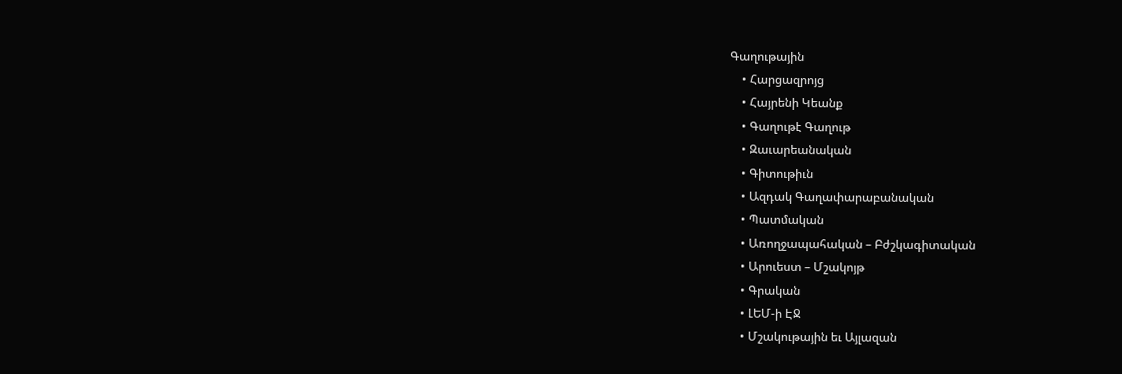Գաղութային
    • Հարցազրոյց
    • Հայրենի Կեանք
    • Գաղութէ Գաղութ
    • Զաւարեանական
    • Գիտութիւն
    • Ազդակ Գաղափարաբանական
    • Պատմական
    • Առողջապահական – Բժշկագիտական
    • Արուեստ – Մշակոյթ
    • Գրական
    • ԼԵՄ-ի ԷՋ
    • Մշակութային եւ Այլազան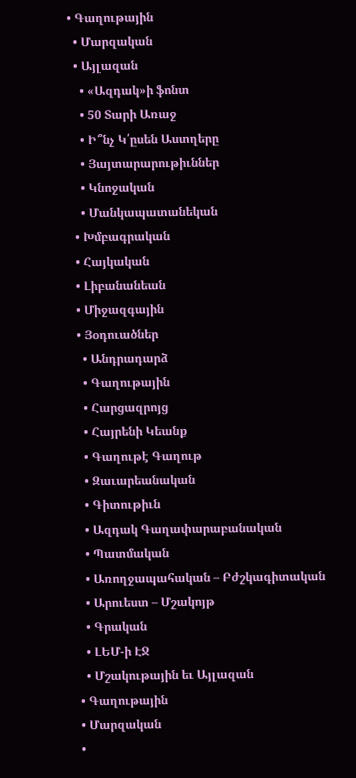• Գաղութային
  • Մարզական
  • Այլազան
    • «Ազդակ»ի ֆոնտ
    • 50 Տարի Առաջ
    • Ի՞նչ Կ՛ըսեն Աստղերը
    • Յայտարարութիւններ
    • Կնոջական
    • Մանկապատանեկան
  • Խմբագրական
  • Հայկական
  • Լիբանանեան
  • Միջազգային
  • Յօդուածներ
    • Անդրադարձ
    • Գաղութային
    • Հարցազրոյց
    • Հայրենի Կեանք
    • Գաղութէ Գաղութ
    • Զաւարեանական
    • Գիտութիւն
    • Ազդակ Գաղափարաբանական
    • Պատմական
    • Առողջապահական – Բժշկագիտական
    • Արուեստ – Մշակոյթ
    • Գրական
    • ԼԵՄ-ի ԷՋ
    • Մշակութային եւ Այլազան
  • Գաղութային
  • Մարզական
  •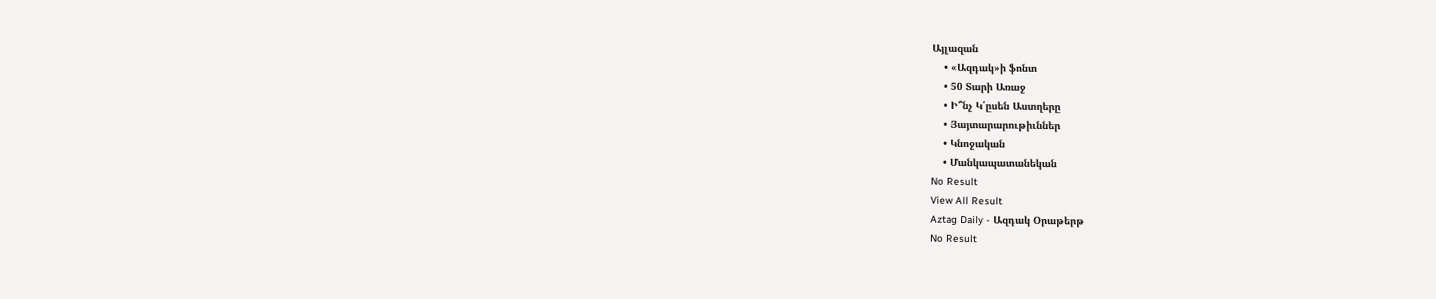Այլազան
    • «Ազդակ»ի ֆոնտ
    • 50 Տարի Առաջ
    • Ի՞նչ Կ՛ըսեն Աստղերը
    • Յայտարարութիւններ
    • Կնոջական
    • Մանկապատանեկան
No Result
View All Result
Aztag Daily - Ազդակ Օրաթերթ
No Result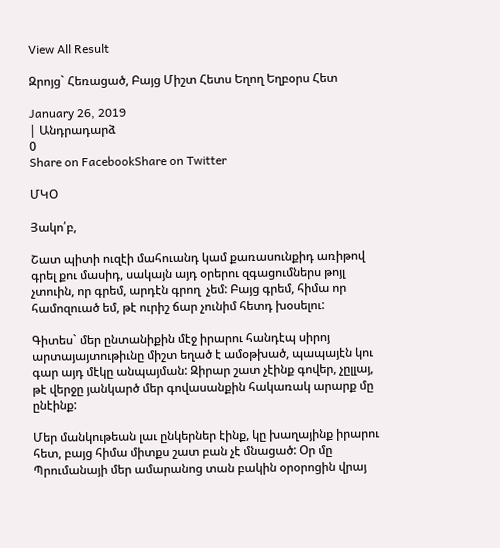View All Result

Զրոյց` Հեռացած, Բայց Միշտ Հետս Եղող Եղբօրս Հետ

January 26, 2019
| Անդրադարձ
0
Share on FacebookShare on Twitter

ՄԿՕ

Յակո՛բ,

Շատ պիտի ուզէի մահուանդ կամ քառասունքիդ առիթով գրել քու մասիդ, սակայն այդ օրերու զգացումներս թոյլ չտուին, որ գրեմ, արդէն գրող  չեմ: Բայց գրեմ, հիմա որ համոզուած եմ, թէ ուրիշ ճար չունիմ հետդ խօսելու:

Գիտես` մեր ընտանիքին մէջ իրարու հանդէպ սիրոյ արտայայտութիւնը միշտ եղած է ամօթխած, պապայէն կու գար այդ մէկը անպայման: Զիրար շատ չէինք գովեր, չըլլայ, թէ վերջը յանկարծ մեր գովասանքին հակառակ արարք մը ընէինք:

Մեր մանկութեան լաւ ընկերներ էինք, կը խաղայինք իրարու հետ, բայց հիմա միտքս շատ բան չէ մնացած: Օր մը Պրումանայի մեր ամարանոց տան բակին օրօրոցին վրայ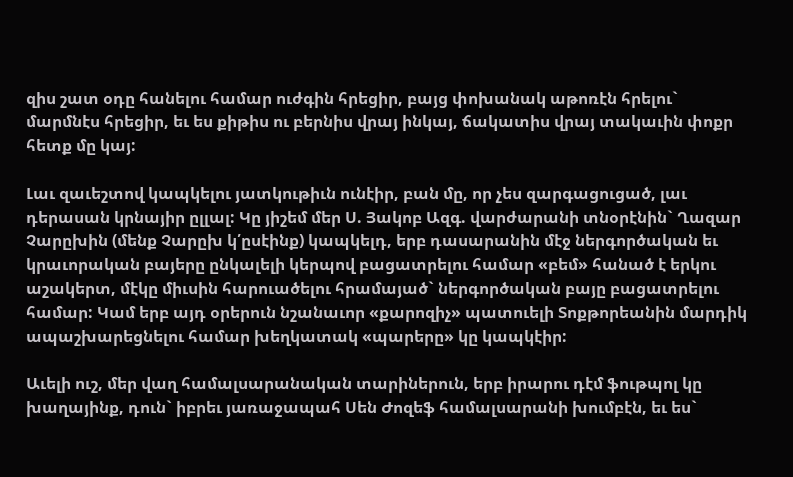զիս շատ օդը հանելու համար ուժգին հրեցիր, բայց փոխանակ աթոռէն հրելու` մարմնէս հրեցիր, եւ ես քիթիս ու բերնիս վրայ ինկայ, ճակատիս վրայ տակաւին փոքր հետք մը կայ:

Լաւ զաւեշտով կապկելու յատկութիւն ունէիր, բան մը, որ չես զարգացուցած, լաւ դերասան կրնայիր ըլլալ: Կը յիշեմ մեր Ս. Յակոբ Ազգ. վարժարանի տնօրէնին` Ղազար Չարըխին (մենք Չարըխ կ՛ըսէինք) կապկելդ, երբ դասարանին մէջ ներգործական եւ կրաւորական բայերը ընկալելի կերպով բացատրելու համար «բեմ» հանած է երկու աշակերտ, մէկը միւսին հարուածելու հրամայած` ներգործական բայը բացատրելու համար: Կամ երբ այդ օրերուն նշանաւոր «քարոզիչ» պատուելի Տոքթորեանին մարդիկ ապաշխարեցնելու համար խեղկատակ «պարերը» կը կապկէիր:

Աւելի ուշ, մեր վաղ համալսարանական տարիներուն, երբ իրարու դէմ ֆութպոլ կը խաղայինք, դուն` իբրեւ յառաջապահ Սեն Ժոզեֆ համալսարանի խումբէն, եւ ես`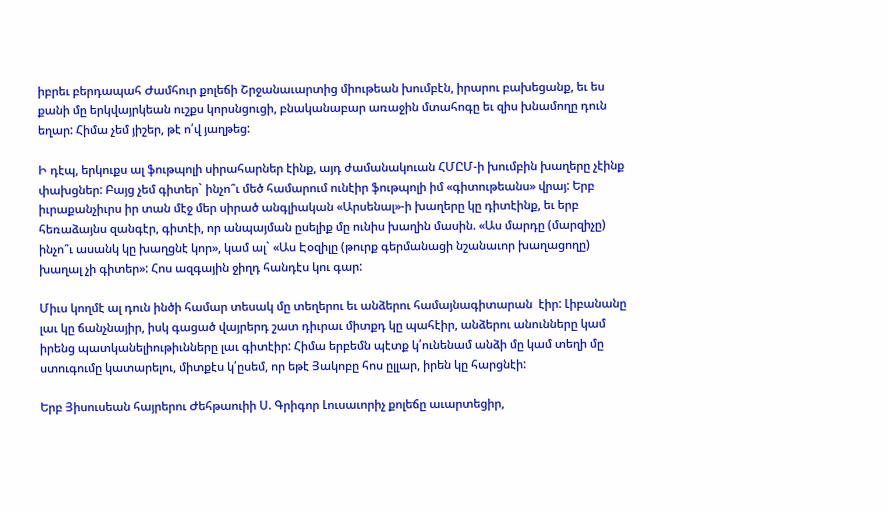իբրեւ բերդապահ Ժամհուր քոլեճի Շրջանաւարտից միութեան խումբէն, իրարու բախեցանք, եւ ես քանի մը երկվայրկեան ուշքս կորսնցուցի, բնականաբար առաջին մտահոգը եւ զիս խնամողը դուն եղար: Հիմա չեմ յիշեր, թէ ո՛վ յաղթեց:

Ի դէպ, երկուքս ալ ֆութպոլի սիրահարներ էինք, այդ ժամանակուան ՀՄԸՄ-ի խումբին խաղերը չէինք փախցներ: Բայց չեմ գիտեր` ինչո՞ւ մեծ համարում ունէիր ֆութպոլի իմ «գիտութեանս» վրայ: Երբ իւրաքանչիւրս իր տան մէջ մեր սիրած անգլիական «Արսենալ»-ի խաղերը կը դիտէինք, եւ երբ հեռաձայնս զանգէր, գիտէի, որ անպայման ըսելիք մը ունիս խաղին մասին. «Աս մարդը (մարզիչը) ինչո՞ւ ասանկ կը խաղցնէ կոր», կամ ալ` «Աս Էօզիլը (թուրք գերմանացի նշանաւոր խաղացողը) խաղալ չի գիտեր»: Հոս ազգային ջիղդ հանդէս կու գար:

Միւս կողմէ ալ դուն ինծի համար տեսակ մը տեղերու եւ անձերու համայնագիտարան  էիր: Լիբանանը լաւ կը ճանչնայիր, իսկ գացած վայրերդ շատ դիւրաւ միտքդ կը պահէիր, անձերու անունները կամ իրենց պատկանելիութիւնները լաւ գիտէիր: Հիմա երբեմն պէտք կ՛ունենամ անձի մը կամ տեղի մը ստուգումը կատարելու, միտքէս կ՛ըսեմ, որ եթէ Յակոբը հոս ըլլար, իրեն կը հարցնէի:

Երբ Յիսուսեան հայրերու Ժեհթաուիի Ս. Գրիգոր Լուսաւորիչ քոլեճը աւարտեցիր,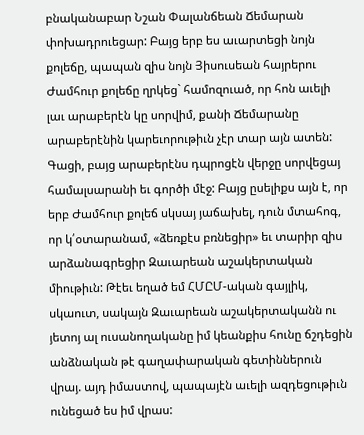բնականաբար Նշան Փալանճեան Ճեմարան փոխադրուեցար: Բայց երբ ես աւարտեցի նոյն քոլեճը, պապան զիս նոյն Յիսուսեան հայրերու Ժամհուր քոլեճը ղրկեց` համոզուած, որ հոն աւելի լաւ արաբերէն կը սորվիմ, քանի Ճեմարանը արաբերէնին կարեւորութիւն չէր տար այն ատեն: Գացի, բայց արաբերէնս դպրոցէն վերջը սորվեցայ համալսարանի եւ գործի մէջ: Բայց ըսելիքս այն է, որ երբ Ժամհուր քոլեճ սկսայ յաճախել, դուն մտահոգ, որ կ՛օտարանամ, «ձեռքէս բռնեցիր» եւ տարիր զիս արձանագրեցիր Զաւարեան աշակերտական միութիւն: Թէեւ եղած եմ ՀՄԸՄ-ական գայլիկ, սկաուտ, սակայն Զաւարեան աշակերտականն ու յետոյ ալ ուսանողականը իմ կեանքիս հունը ճշդեցին անձնական թէ գաղափարական գետիններուն վրայ. այդ իմաստով, պապայէն աւելի ազդեցութիւն ունեցած ես իմ վրաս: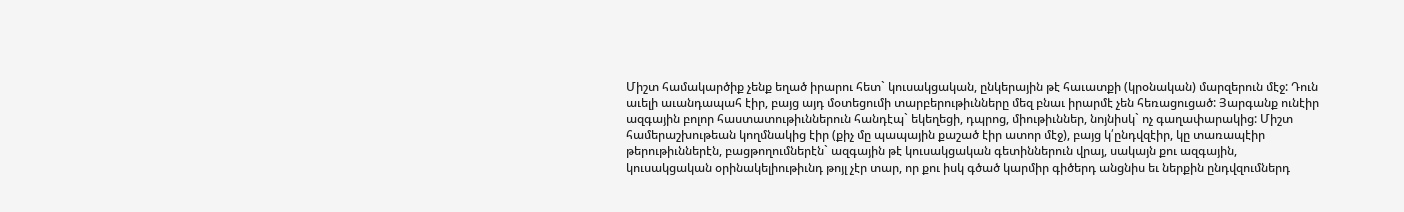Միշտ համակարծիք չենք եղած իրարու հետ` կուսակցական, ընկերային թէ հաւատքի (կրօնական) մարզերուն մէջ: Դուն աւելի աւանդապահ էիր, բայց այդ մօտեցումի տարբերութիւնները մեզ բնաւ իրարմէ չեն հեռացուցած: Յարգանք ունէիր ազգային բոլոր հաստատութիւններուն հանդէպ` եկեղեցի, դպրոց, միութիւններ, նոյնիսկ` ոչ գաղափարակից: Միշտ համերաշխութեան կողմնակից էիր (քիչ մը պապային քաշած էիր ատոր մէջ), բայց կ՛ընդվզէիր, կը տառապէիր թերութիւններէն, բացթողումներէն` ազգային թէ կուսակցական գետիններուն վրայ, սակայն քու ազգային, կուսակցական օրինակելիութիւնդ թոյլ չէր տար, որ քու իսկ գծած կարմիր գիծերդ անցնիս եւ ներքին ընդվզումներդ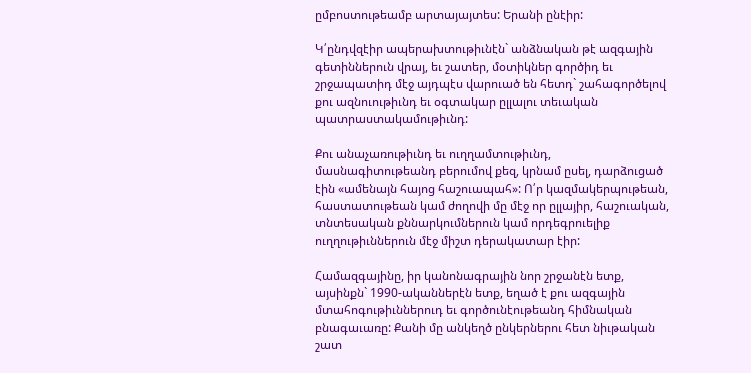ըմբոստութեամբ արտայայտես: Երանի ընէիր:

Կ՛ընդվզէիր ապերախտութիւնէն` անձնական թէ ազգային գետիններուն վրայ, եւ շատեր, մօտիկներ գործիդ եւ շրջապատիդ մէջ այդպէս վարուած են հետդ` շահագործելով քու ազնուութիւնդ եւ օգտակար ըլլալու տեւական պատրաստակամութիւնդ:

Քու անաչառութիւնդ եւ ուղղամտութիւնդ, մասնագիտութեանդ բերումով քեզ, կրնամ ըսել, դարձուցած էին «ամենայն հայոց հաշուապահ»: Ո՛ր կազմակերպութեան, հաստատութեան կամ ժողովի մը մէջ որ ըլլայիր, հաշուական, տնտեսական քննարկումներուն կամ որդեգրուելիք ուղղութիւններուն մէջ միշտ դերակատար էիր:

Համազգայինը, իր կանոնագրային նոր շրջանէն ետք, այսինքն` 1990-ականներէն ետք, եղած է քու ազգային մտահոգութիւններուդ եւ գործունէութեանդ հիմնական բնագաւառը: Քանի մը անկեղծ ընկերներու հետ նիւթական շատ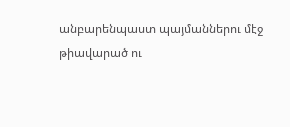անբարենպաստ պայմաններու մէջ թիավարած ու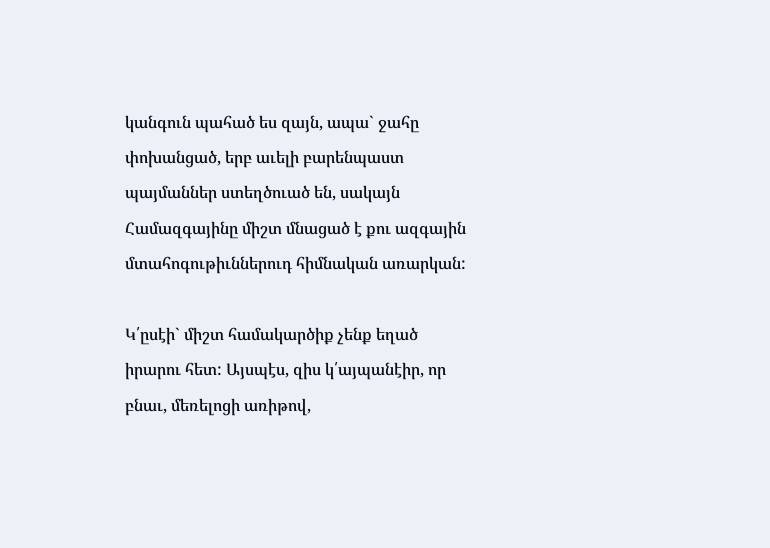կանգուն պահած ես զայն, ապա` ջահը փոխանցած, երբ աւելի բարենպաստ պայմաններ ստեղծուած են, սակայն Համազգայինը միշտ մնացած է քու ազգային մտահոգութիւններուդ հիմնական առարկան:

Կ՛ըսէի` միշտ համակարծիք չենք եղած իրարու հետ: Այսպէս, զիս կ՛այպանէիր, որ բնաւ, մեռելոցի առիթով,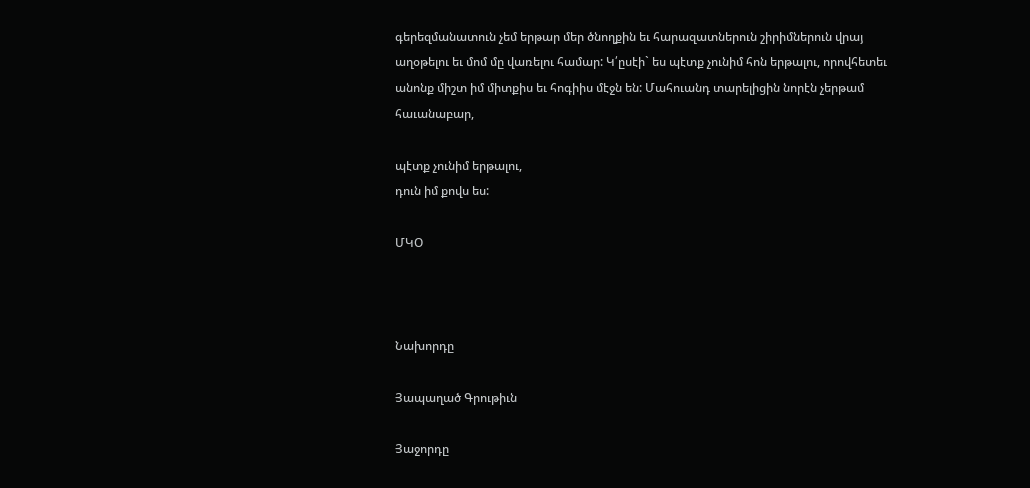գերեզմանատուն չեմ երթար մեր ծնողքին եւ հարազատներուն շիրիմներուն վրայ աղօթելու եւ մոմ մը վառելու համար: Կ՛ըսէի` ես պէտք չունիմ հոն երթալու, որովհետեւ անոնք միշտ իմ միտքիս եւ հոգիիս մէջն են: Մահուանդ տարելիցին նորէն չերթամ հաւանաբար,

պէտք չունիմ երթալու,
դուն իմ քովս ես:

ՄԿՕ



Նախորդը

Յապաղած Գրութիւն

Յաջորդը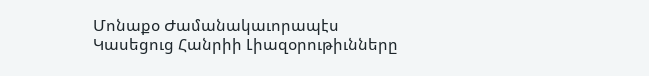Մոնաքօ Ժամանակաւորապէս Կասեցուց Հանրիի Լիազօրութիւնները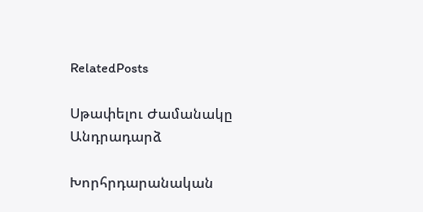RelatedPosts

Սթափելու Ժամանակը
Անդրադարձ

Խորհրդարանական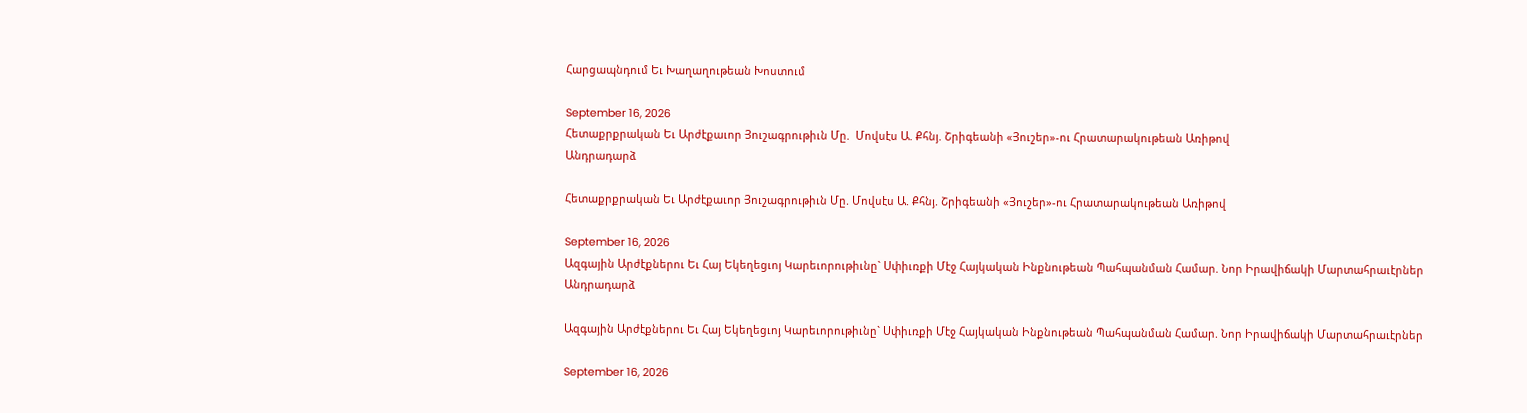Հարցապնդում Եւ Խաղաղութեան Խոստում

September 16, 2026
Հետաքրքրական Եւ Արժէքաւոր Յուշագրութիւն Մը.  Մովսէս Ա. Քհնյ. Շրիգեանի «Յուշեր»-ու Հրատարակութեան Առիթով
Անդրադարձ

Հետաքրքրական Եւ Արժէքաւոր Յուշագրութիւն Մը. Մովսէս Ա. Քհնյ. Շրիգեանի «Յուշեր»-ու Հրատարակութեան Առիթով

September 16, 2026
Ազգային Արժէքներու Եւ Հայ Եկեղեցւոյ Կարեւորութիւնը` Սփիւռքի Մէջ Հայկական Ինքնութեան Պահպանման Համար. Նոր Իրավիճակի Մարտահրաւէրներ
Անդրադարձ

Ազգային Արժէքներու Եւ Հայ Եկեղեցւոյ Կարեւորութիւնը` Սփիւռքի Մէջ Հայկական Ինքնութեան Պահպանման Համար. Նոր Իրավիճակի Մարտահրաւէրներ

September 16, 2026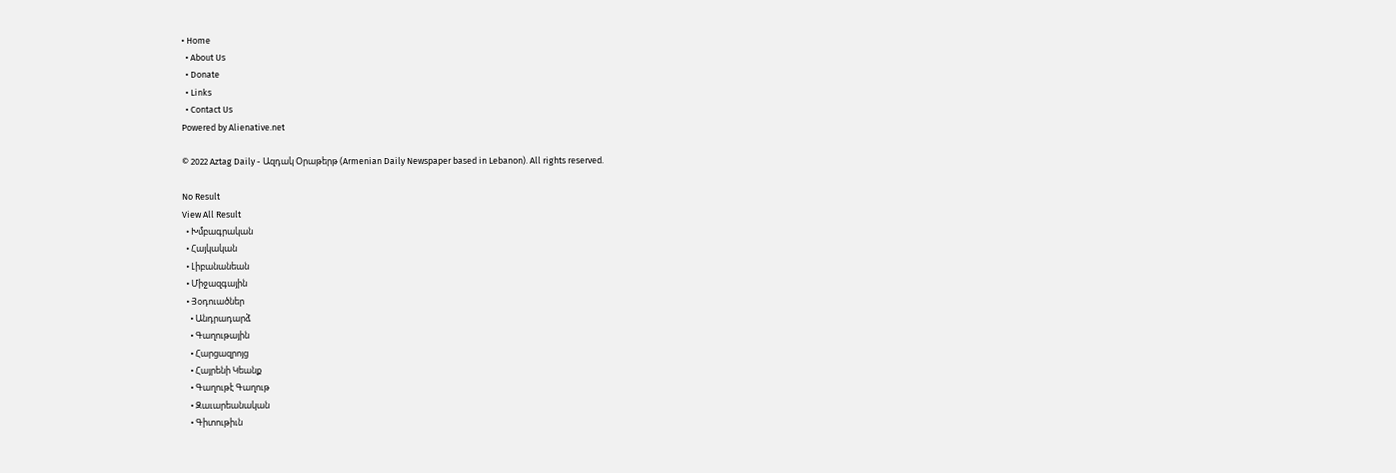• Home
  • About Us
  • Donate
  • Links
  • Contact Us
Powered by Alienative.net

© 2022 Aztag Daily - Ազդակ Օրաթերթ (Armenian Daily Newspaper based in Lebanon). All rights reserved.

No Result
View All Result
  • Խմբագրական
  • Հայկական
  • Լիբանանեան
  • Միջազգային
  • Յօդուածներ
    • Անդրադարձ
    • Գաղութային
    • Հարցազրոյց
    • Հայրենի Կեանք
    • Գաղութէ Գաղութ
    • Զաւարեանական
    • Գիտութիւն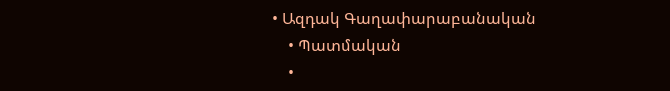• Ազդակ Գաղափարաբանական
    • Պատմական
    •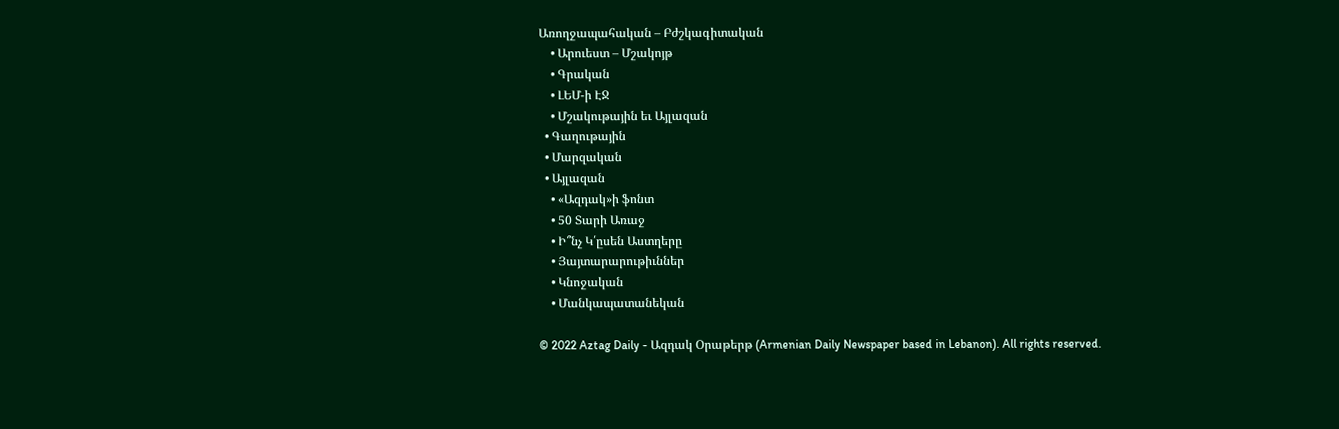Առողջապահական – Բժշկագիտական
    • Արուեստ – Մշակոյթ
    • Գրական
    • ԼԵՄ-ի ԷՋ
    • Մշակութային եւ Այլազան
  • Գաղութային
  • Մարզական
  • Այլազան
    • «Ազդակ»ի ֆոնտ
    • 50 Տարի Առաջ
    • Ի՞նչ Կ՛ըսեն Աստղերը
    • Յայտարարութիւններ
    • Կնոջական
    • Մանկապատանեկան

© 2022 Aztag Daily - Ազդակ Օրաթերթ (Armenian Daily Newspaper based in Lebanon). All rights reserved.